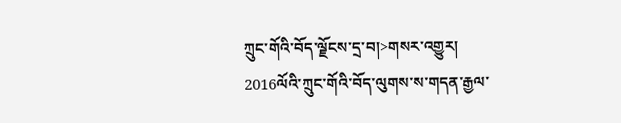ཀྲུང་གོའི་བོད་ལྗོངས་དྲ་བ།>གསར་འགྱུར།
2016ལོའི་ཀྲུང་གོའི་བོད་ལུགས་ས་གདན་རྒྱལ་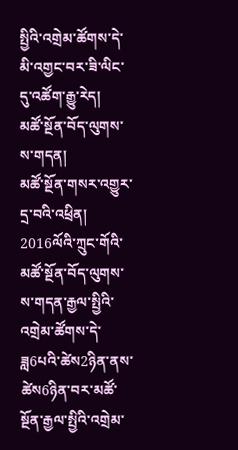སྤྱིའི་འགྲེམ་ཚོགས་དེ་མི་འགྱང་བར་ཟི་ལིང་དུ་འཚོག་རྒྱུ་རེད།
མཚོ་སྔོན་བོད་ལུགས་ས་གདན།
མཚོ་སྔོན་གསར་འགྱུར་དྲ་བའི་འཕྲིན། 2016ལོའི་ཀྲུང་གོའི་མཚོ་སྔོན་བོད་ལུགས་ས་གདན་རྒྱལ་སྤྱིའི་འགྲེམ་ཚོགས་དེ་ཟླ6པའི་ཚེས2ཉིན་ནས་ཚེས6ཉིན་བར་མཚོ་སྔོན་རྒྱལ་སྤྱིའི་འགྲེམ་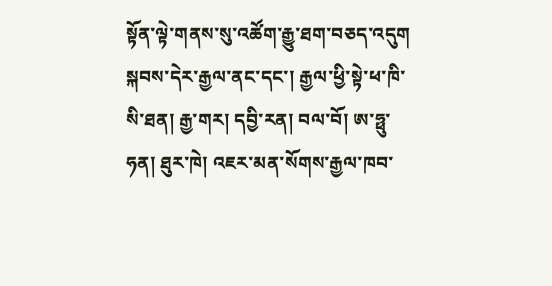སྟོན་ལྟེ་གནས་སུ་འཚོག་རྒྱུ་ཐག་བཅད་འདུག སྐབས་དེར་རྒྱལ་ནང་དང་། རྒྱལ་ཕྱི་སྟེ་ཕ་ཁི་སི་ཐན། རྒྱ་གར། དབྱི་རན། བལ་བོ། ཨ་ཧྥུ་ཧན། ཐུར་ཁེ། འཇར་མན་སོགས་རྒྱལ་ཁབ་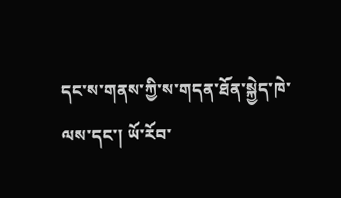དང་ས་གནས་ཀྱི་ས་གདན་ཐོན་སྐྱེད་ཁེ་ལས་དང་། ཡོ་རོབ་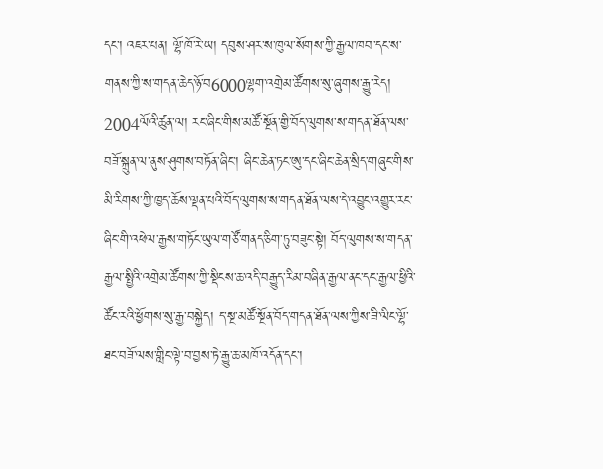དང་། འཇར་པན། ལྷོ་ཁོ་རེ་ཡ། དབུས་ཤར་ས་ཁུལ་སོགས་ཀྱི་རྒྱལ་ཁབ་དང་ས་གནས་ཀྱི་ས་གདན་ཆེད་ཉོ་བ6000ལྷག་འགྲེམ་ཚོགས་སུ་ཞུགས་རྒྱུ་རེད།
2004ལོའི་ཚུན་ལ། རང་ཞིང་གིས་མཚོ་སྔོན་གྱི་བོད་ལུགས་ས་གདན་ཐོན་ལས་བཟོ་སྐྲུན་ལ་ནུས་ཤུགས་བཏོན་ཞིང་། ཞིང་ཆེན་ཏང་ཨུ་དང་ཞིང་ཆེན་སྲིད་གཞུང་གིས་མི་རིགས་ཀྱི་ཁྱད་ཆོས་ལྡན་པའི་བོད་ལུགས་ས་གདན་ཐོན་ལས་དེ་འབྱུང་འགྱུར་རང་ཞིང་གི་འཕེལ་རྒྱས་གཏོང་ཡུལ་གཙོ་གནད་ཅིག་ཏུ་བཟུང་སྟེ། བོད་ལུགས་ས་གདན་རྒྱལ་སྤྱིའི་འགྲེམ་ཚོགས་ཀྱི་སྡིངས་ཆ་འདི་བརྒྱུད་རིམ་བཞིན་རྒྱལ་ནང་དང་རྒྱལ་ཕྱིའི་ཚོང་རའི་ཕྱོགས་སུ་རྒྱ་བསྐྱེད། ད་སྔ་མཚོ་སྔོན་བོད་གདན་ཐོན་ལས་ཀྱིས་ཟི་ལིང་ལྷོ་ཐང་བཟོ་ལས་གླིང་ལྟེ་བ་བྱས་ཏེ་རྒྱུ་ཆ་མཁོ་འདོན་དང་།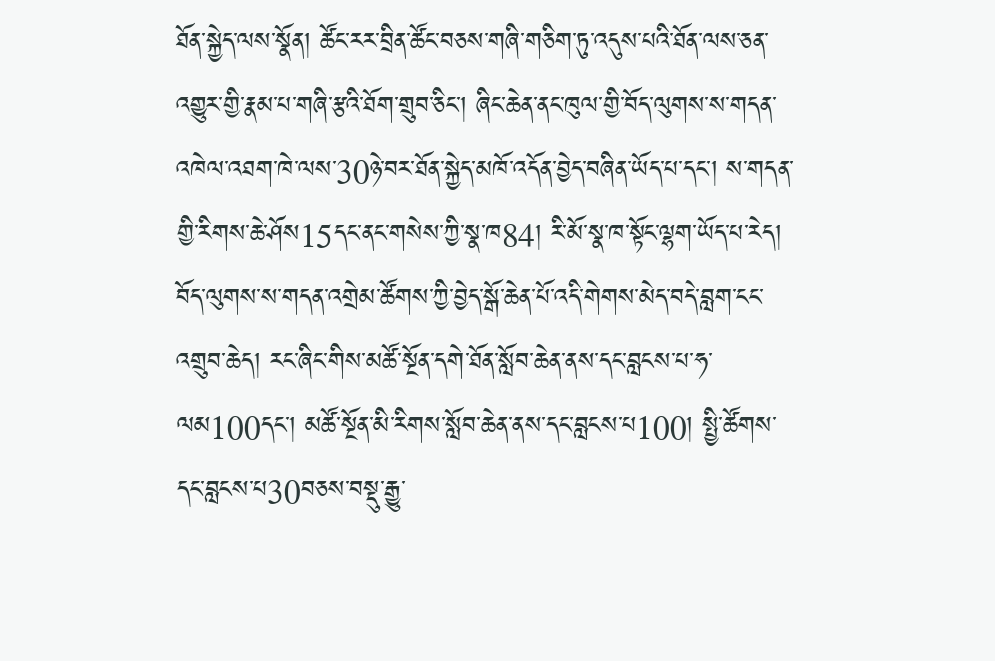ཐོན་སྐྱེད་ལས་སྣོན། ཚོང་རར་བྲིན་ཚོང་བཅས་གཞི་གཅིག་ཏུ་འདུས་པའི་ཐོན་ལས་ཅན་འགྱུར་གྱི་རྣམ་པ་གཞི་རྩའི་ཐོག་གྲུབ་ཅིང་། ཞིང་ཆེན་ནང་ཁུལ་གྱི་བོད་ལུགས་ས་གདན་འཁེལ་འཐག་ཁེ་ལས་30ཉེ་བར་ཐོན་སྐྱེད་མཁོ་འདོན་བྱེད་བཞིན་ཡོད་པ་དང་། ས་གདན་གྱི་རིགས་ཆེ་ཤོས15དང་ནང་གསེས་ཀྱི་སྣ་ཁ84། རི་མོ་སྣ་ཁ་སྟོང་ལྷག་ཡོད་པ་རེད།
བོད་ལུགས་ས་གདན་འགྲེམ་ཚོགས་ཀྱི་བྱེད་སྒོ་ཆེན་པོ་འདི་གེགས་མེད་བདེ་བླག་ངང་འགྲུབ་ཆེད། རང་ཞིང་གིས་མཚོ་སྔོན་དགེ་ཐོན་སློབ་ཆེན་ནས་དང་བླངས་པ་ཧ་ལམ100དང་། མཚོ་སྔོན་མི་རིགས་སློབ་ཆེན་ནས་དང་བླངས་པ100། སྤྱི་ཚོགས་དང་བླངས་པ30བཅས་བསྡུ་རྒྱུ་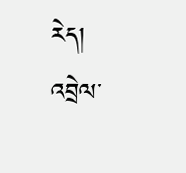རེད།
འབྲེལ་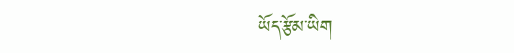ཡོད་རྩོམ་ཡིག